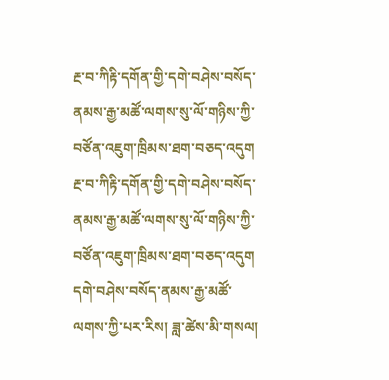རྔ་བ་ཀིརྟི་དགོན་གྱི་དགེ་བཤེས་བསོད་ནམས་རྒྱ་མཚོ་ལགས་སུ་ལོ་གཉིས་ཀྱི་བཙོན་འཇུག་ཁྲིམས་ཐག་བཅད་འདུག
རྔ་བ་ཀིརྟི་དགོན་གྱི་དགེ་བཤེས་བསོད་ནམས་རྒྱ་མཚོ་ལགས་སུ་ལོ་གཉིས་ཀྱི་བཙོན་འཇུག་ཁྲིམས་ཐག་བཅད་འདུག དགེ་བཤེས་བསོད་ནམས་རྒྱ་མཚོ་ལགས་ཀྱི་པར་རིས། ཟླ་ཚེས་མི་གསལ།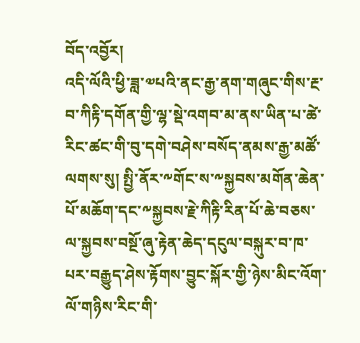བོད་འབྱོར།
འདི་ལོའི་ཕྱི་ཟླ་༧པའི་ནང་རྒྱ་ནག་གཞུང་གིས་རྔ་བ་ཀིརྟི་དགོན་གྱི་ལྷ་སྡེ་འགབ་མ་ནས་ཡིན་པ་ཚེ་རིང་ཚང་གི་བུ་དགེ་བཤེས་བསོད་ནམས་རྒྱ་མཚོ་ལགས་སུ། སྤྱི་ནོར་༸གོང་ས་༸སྐྱབས་མགོན་ཆེན་པོ་མཆོག་དང་༸སྐྱབས་རྗེ་ཀིརྟི་རིན་པོ་ཆེ་བཅས་ལ་སྐྱབས་བསྔོ་ཞུ་རྟེན་ཆེད་དངུལ་བསྐུར་བ་ཁ་པར་བརྒྱུད་ཤེས་རྟོགས་བྱུང་སྐོར་གྱི་ཉེས་མིང་འོག་ལོ་གཉིས་རིང་གི་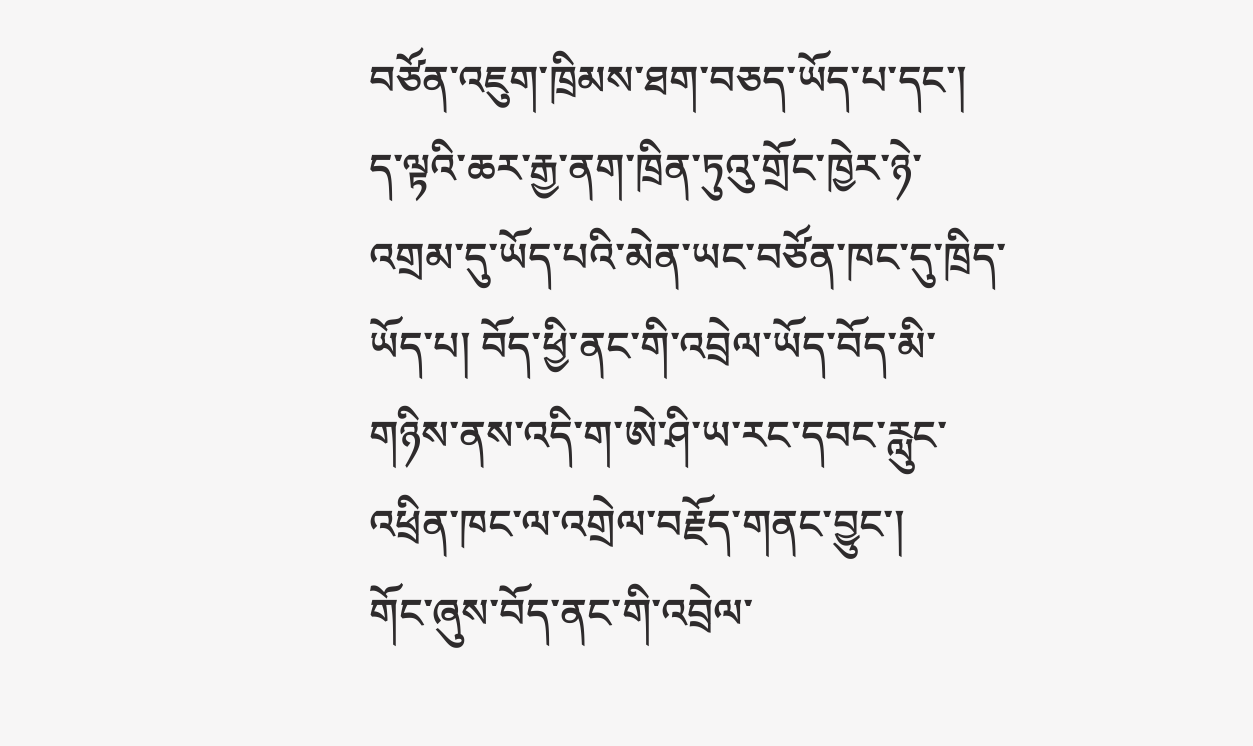བཙོན་འཇུག་ཁྲིམས་ཐག་བཅད་ཡོད་པ་དང་། ད་ལྟའི་ཆར་རྒྱ་ནག་ཁྲིན་ཏུའུ་གྲོང་ཁྱེར་ཉེ་འགྲམ་དུ་ཡོད་པའི་མེན་ཡང་བཙོན་ཁང་དུ་ཁྲིད་ཡོད་པ། བོད་ཕྱི་ནང་གི་འབྲེལ་ཡོད་བོད་མི་གཉིས་ནས་འདི་ག་ཨེ་ཤི་ཡ་རང་དབང་རླུང་འཕྲིན་ཁང་ལ་འགྲེལ་བརྗོད་གནང་བྱུང་།
གོང་ཞུས་བོད་ནང་གི་འབྲེལ་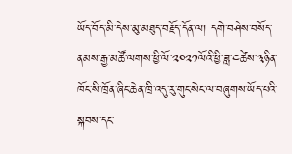ཡོད་བོད་མི་དེས་མུ་མཐུད་བརྗོད་དོན་ལ། དགེ་བཤེས་བསོད་ནམས་རྒྱ་མཚོ་ལགས་ཕྱི་ལོ་༢༠༢༡ལོའི་ཕྱི་ཟླ་༤ཚེས་༣ཉིན་ཁོང་སི་ཁྲོན་ཞིང་ཆེན་ཁྲི་འདུ་རུ་གུང་སེང་ལ་བཞུགས་ཡོད་པའི་སྐབས་དང་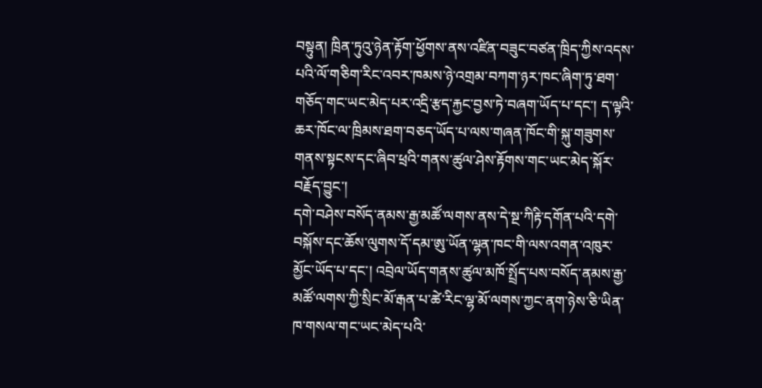བསྟུན། ཁྲིན་ཏུའུ་ཉེན་རྟོག་ཕྱོགས་ནས་འཛིན་བཟུང་བཙན་ཁྲིད་ཀྱིས་འདས་པའི་ལོ་གཅིག་རིང་འབར་ཁམས་ཉེ་འགྲམ་བཀག་ཉར་ཁང་ཞིག་ཏུ་ཐག་གཅོད་གང་ཡང་མེད་པར་འདྲི་རྩད་རྐྱང་བྱས་ཏེ་བཞག་ཡོད་པ་དང་། ད་ལྟའི་ཆར་ཁོང་ལ་ཁྲིམས་ཐག་བཅད་ཡོད་པ་ལས་གཞན་ཁོང་གི་སྐུ་གཟུགས་གནས་སྟངས་དང་ཞིབ་ཕྲའི་གནས་ཚུལ་ཤེས་རྟོགས་གང་ཡང་མེད་སྐོར་བརྗོད་བྱུང་།
དགེ་བཤེས་བསོད་ནམས་རྒྱ་མཚོ་ལགས་ནས་དེ་སྔ་ཀིརྟི་དགོན་པའི་དགེ་བསྐོས་དང་ཆོས་ལུགས་དོ་དམ་ཨུ་ཡོན་ལྷན་ཁང་གི་ལས་འགན་འཁུར་མྱོང་ཡོད་པ་དང་། འབྲེལ་ཡོད་གནས་ཚུལ་མཁོ་སྤྲོད་པས་བསོད་ནམས་རྒྱ་མཚོ་ལགས་ཀྱི་སྲིང་མོ་རྒན་པ་ཚེ་རིང་ལྷ་མོ་ལགས་ཀྱང་ནག་ཉེས་ཅི་ཡིན་ཁ་གསལ་གང་ཡང་མེད་པའི་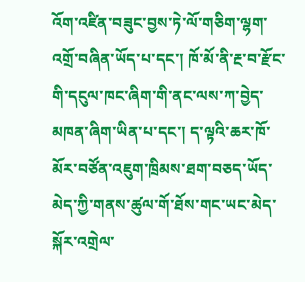འོག་འཛིན་བཟུང་བྱས་ཏེ་ལོ་གཅིག་ལྷག་འགྲོ་བཞིན་ཡོད་པ་དང་། ཁོ་མོ་ནི་རྔ་བ་རྫོང་གི་དངུལ་ཁང་ཞིག་གི་ནང་ལས་ཀ་བྱེད་མཁན་ཞིག་ཡིན་པ་དང་། ད་ལྟའི་ཆར་ཁོ་མོར་བཙོན་འཇུག་ཁྲིམས་ཐག་བཅད་ཡོད་མེད་ཀྱི་གནས་ཚུལ་གོ་ཐོས་གང་ཡང་མེད་སྐོར་འགྲེལ་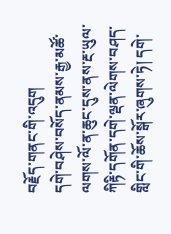བརྗོད་གནང་གི་འདུག
དགེ་བཤེས་བསོད་ནམས་རྒྱ་མཚོ་ལགས་ལོ་ན་ཆུང་དུས་ནས་རྔ་ཡུལ་ཀིརྟི་དགོན་དགེ་ལྡན་ལེགས་བཤད་གླིང་གི་ཆོས་སྒོར་ཞུགས་ཏེ། དགེ་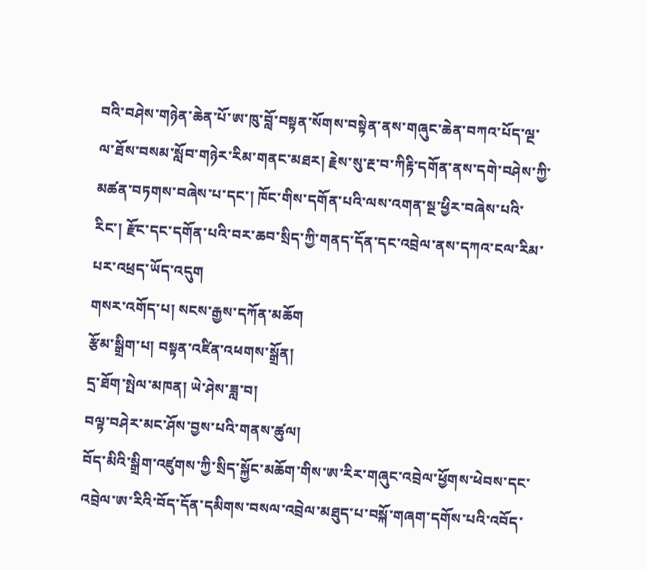བའི་བཤེས་གཉེན་ཆེན་པོ་ཨ་ཁུ་བློ་བསྟན་སོགས་བསྟེན་ནས་གཞུང་ཆེན་བཀའ་པོད་ལྔ་ལ་ཐོས་བསམ་སློབ་གཉེར་རིམ་གནང་མཐར། རྗེས་སུ་རྔ་བ་ཀིརྟི་དགོན་ནས་དགེ་བཤེས་ཀྱི་མཚན་བཏགས་བཞེས་པ་དང་། ཁོང་གིས་དགོན་པའི་ལས་འགན་སྔ་ཕྱིར་བཞེས་པའི་རིང་། རྫོང་དང་དགོན་པའི་བར་ཆབ་སྲིད་ཀྱི་གནད་དོན་དང་འབྲེལ་ནས་དཀའ་ངལ་རིམ་པར་འཕྲད་ཡོད་འདུག
གསར་འགོད་པ། སངས་རྒྱས་དཀོན་མཆོག
རྩོམ་སྒྲིག་པ། བསྟན་འཛིན་འཕགས་སྒྲོན།
དྲ་ཐོག་སྤེལ་མཁན། ཡེ་ཤེས་ཟླ་བ།
བལྟ་བཤེར་མང་ཤོས་བྱས་པའི་གནས་ཚུལ།
བོད་མིའི་སྒྲིག་འཛུགས་ཀྱི་སྲིད་སྐྱོང་མཆོག་གིས་ཨ་རིར་གཞུང་འབྲེལ་ཕྱོགས་ཕེབས་དང་འབྲེལ་ཨ་རིའི་བོད་དོན་དམིགས་བསལ་འབྲེལ་མཐུད་པ་བསྐོ་གཞག་དགོས་པའི་འབོད་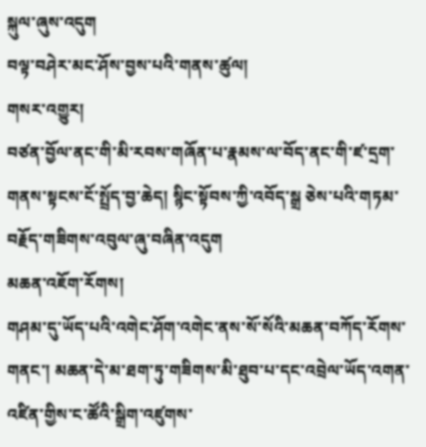སྐུལ་ཞུས་འདུག
བལྟ་བཤེར་མང་ཤོས་བྱས་པའི་གནས་ཚུལ།
གསར་འགྱུར།
བཙན་བྱོལ་ནང་གི་མི་རབས་གཞོན་པ་རྣམས་ལ་བོད་ནང་གི་ཛ་དྲག་གནས་སྟངས་ངོ་སྤྲོད་བྱ་ཆེད། སྙིང་སྟོབས་ཀྱི་འབོད་སྒྲ ཅེས་པའི་གཏམ་བརྗོད་གཟིགས་འབུལ་ཞུ་བཞིན་འདུག
མཆན་འཇོག་རོགས།
གཤམ་དུ་ཡོད་པའི་འགེང་ཤོག་འགེང་ནས་སོ་སོའི་མཆན་བཀོད་རོགས་གནང་། མཆན་དེ་མ་ཐག་ཏུ་གཟིགས་མི་ཐུབ་པ་དང་འབྲེལ་ཡོད་འགན་འཛིན་གྱིས་ང་ཚོའི་སྒྲིག་འཛུགས་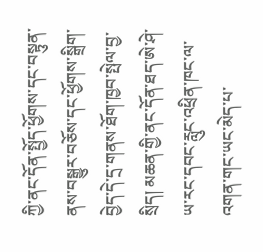ཀྱི་ནང་དོན་སྤྱོད་ཕྱོགས་དང་བསྟུན་ནས་བསྒྱུར་བཅོས་དང་ཕྱོགས་སྒྲིག་བྱེད་དེ་དྲ་གནས་ཐོག་ཁྱབ་སྤེལ་བྱ་སྲིད། མཆན་གྱི་ནང་དོན་ཐད་ཨེ་ཤེ་ཡ་རང་དབང་རླུང་འཕྲིན་ཁང་ལ་འགན་གང་ཡང་མེད་པ་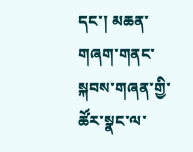དང་། མཆན་གཞག་གནང་སྐབས་གཞན་གྱི་ཚོར་སྣང་ལ་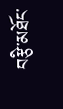བརྩི་མཐོང་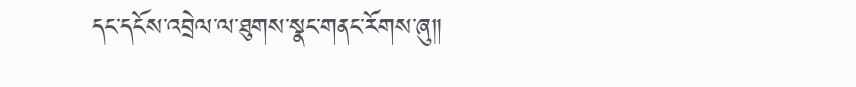དང་དངོས་འབྲེལ་ལ་ཐུགས་སྣང་གནང་རོགས་ཞུ༎